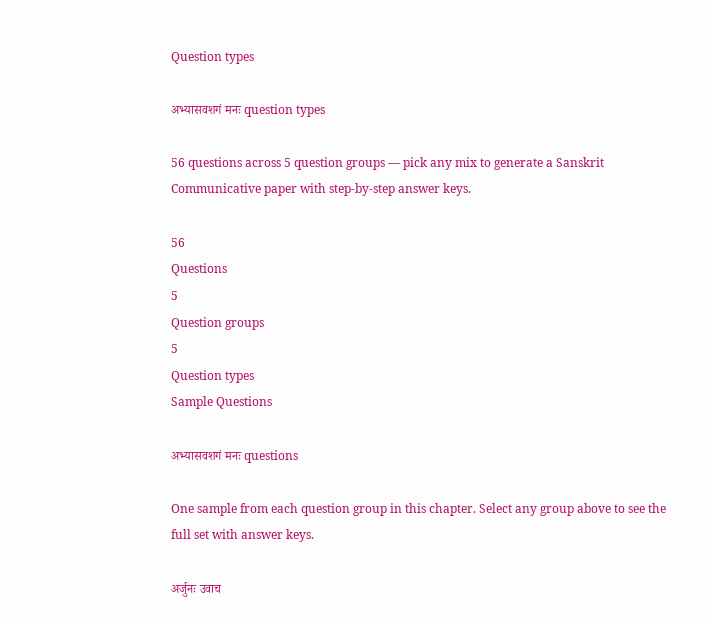Question types

अभ्यासवशगं मनः question types

56 questions across 5 question groups — pick any mix to generate a Sanskrit Communicative paper with step-by-step answer keys.

56
Questions
5
Question groups
5
Question types
Sample Questions

अभ्यासवशगं मनः questions

One sample from each question group in this chapter. Select any group above to see the full set with answer keys.

अर्जुनः उवाच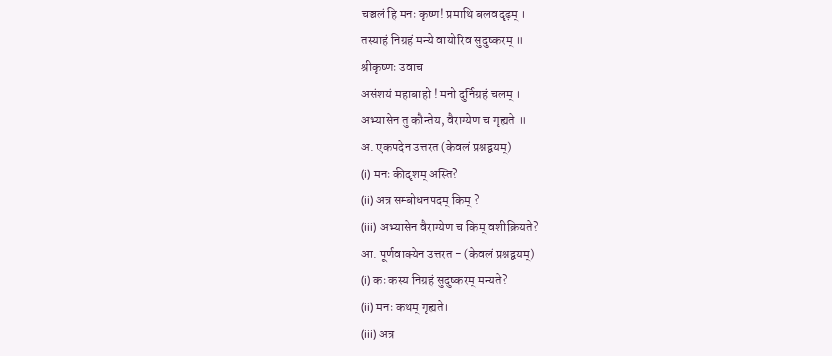चञ्चलं हि मनः कृष्ण! प्रमाथि बलवदृढ़म् ।
तस्याहं निग्रहं मन्ये वायोरिव सुदुष्करम् ॥
श्रीकृष्णः उवाच
असंशयं महाबाहो ! मनो दुर्निग्रहं चलम् ।
अभ्यासेन तु कौन्तेय, वैराग्येण च गृह्यते ॥
अ. एकपदेन उत्तरत (केवलं प्रश्नद्वयम्)
(i) मनः कीदृशम् अस्ति?
(ii) अत्र सम्बोधनपदम् किम् ?
(iii) अभ्यासेन वैराग्येण च किम् वशीक्रियते?
आ. पूर्णवाक्येन उत्तरत - (केवलं प्रश्नद्वयम्)
(i) कः कस्य निग्रहं सुदुष्करम् मन्यते?
(ii) मनः कथम् गृह्यते।
(iii) अत्र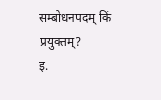सम्बोधनपदम् किं प्रयुक्तम्?
इ.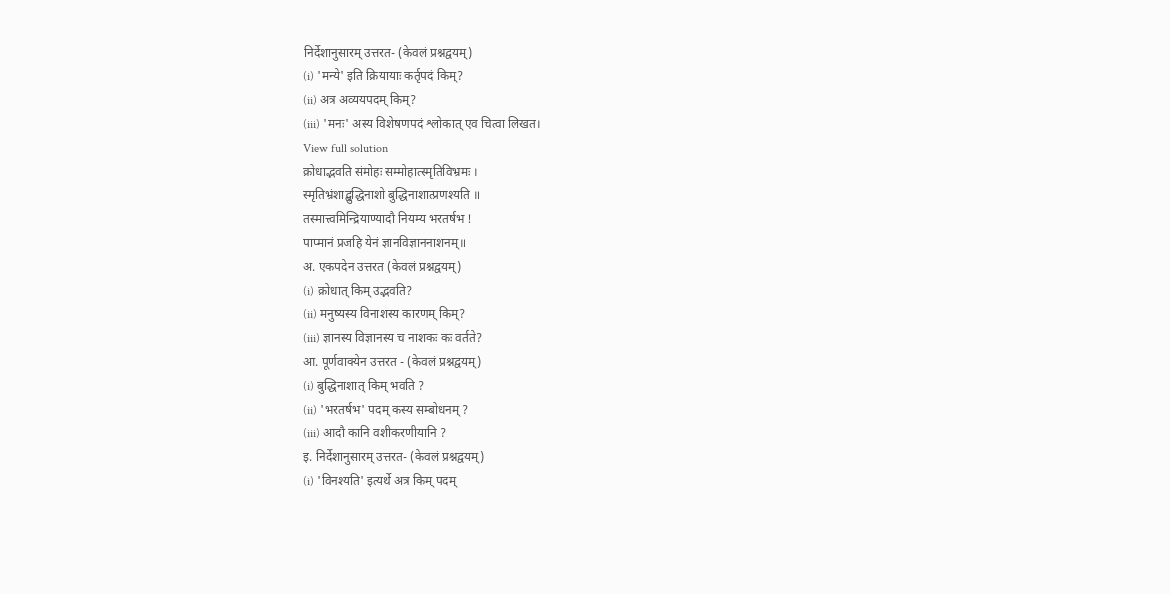निर्देशानुसारम् उत्तरत- (केवलं प्रश्नद्वयम्)
(i) 'मन्ये' इति क्रियायाः कर्तृपदं किम्?
(ii) अत्र अव्ययपदम् किम्?
(iii) 'मनः' अस्य विशेषणपदं श्लोकात् एव चित्वा लिखत।
View full solution
क्रोधाद्भवति संमोहः सम्मोहात्स्मृतिविभ्रमः ।
स्मृतिभ्रंशाद्बुद्धिनाशो बुद्धिनाशात्प्रणश्यति ॥
तस्मात्त्वमिन्द्रियाण्यादौ नियम्य भरतर्षभ !
पाप्मानं प्रजहि येनं ज्ञानविज्ञाननाशनम्॥
अ. एकपदेन उत्तरत (केवलं प्रश्नद्वयम्)
(i) क्रोधात् किम् उद्भवति?
(ii) मनुष्यस्य विनाशस्य कारणम् किम्?
(iii) ज्ञानस्य विज्ञानस्य च नाशकः कः वर्तते?
आ. पूर्णवाक्येन उत्तरत - (केवलं प्रश्नद्वयम्)
(i) बुद्धिनाशात् किम् भवति ?
(ii) 'भरतर्षभ' पदम् कस्य सम्बोधनम् ?
(iii) आदौ कानि वशीकरणीयानि ?
इ. निर्देशानुसारम् उत्तरत- (केवलं प्रश्नद्वयम्)
(i) 'विनश्यति' इत्यर्थे अत्र किम् पदम्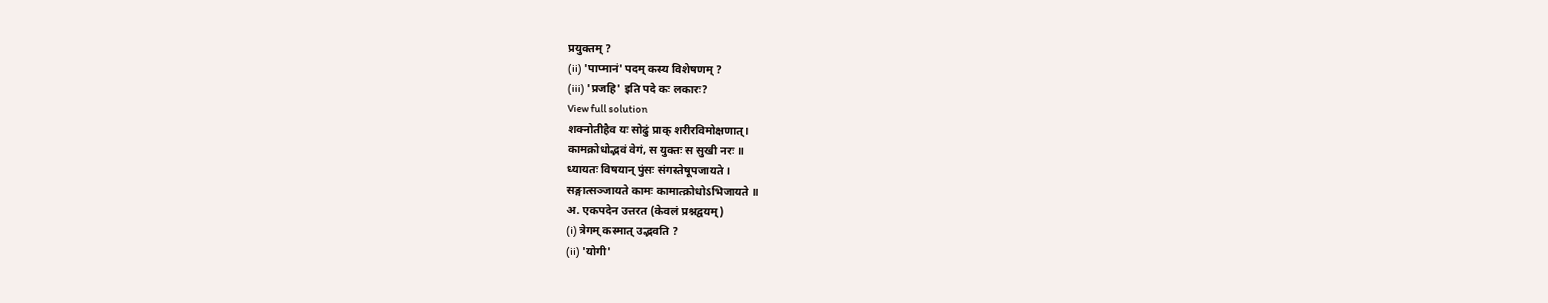प्रयुक्तम् ?
(ii) 'पाप्मानं' पदम् कस्य विशेषणम् ?
(iii) 'प्रजहि' इति पदे कः लकारः?
View full solution
शक्नोतीहैव यः सोढुं प्राक् शरीरविमोक्षणात्।
कामक्रोधोद्भवं वेगं, स युक्तः स सुखी नरः ॥
ध्यायतः विषयान् पुंसः संगस्तेषूपजायते ।
सङ्गात्सञ्जायते कामः कामात्क्रोधोऽभिजायते ॥
अ. एकपदेन उत्तरत (केवलं प्रश्नद्वयम्)
(i) त्रेगम् कस्मात् उद्भवति ?
(ii) 'योगी'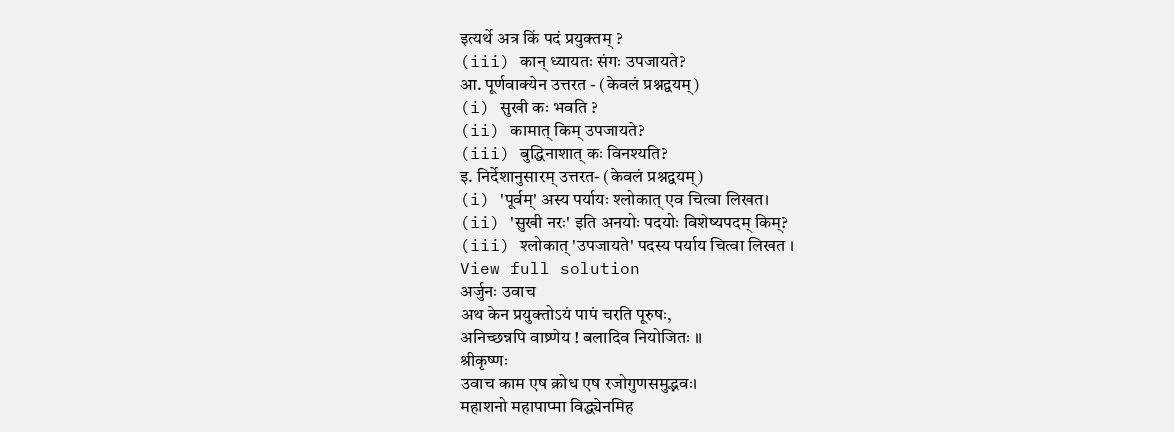इत्यर्थे अत्र किं पदं प्रयुक्तम् ?
(iii) कान् ध्यायतः संगः उपजायते?
आ. पूर्णवाक्येन उत्तरत - (केवलं प्रश्नद्वयम्)
(i) सुखी कः भवति ?
(ii) कामात् किम् उपजायते?
(iii) बुद्धिनाशात् कः विनश्यति?
इ. निर्देशानुसारम् उत्तरत- (केवलं प्रश्नद्वयम्)
(i) 'पूर्वम्' अस्य पर्यायः श्लोकात् एव चित्वा लिखत।
(ii) 'सुखी नरः' इति अनयोः पदयोः विशेष्यपदम् किम्?
(iii) श्लोकात् 'उपजायते' पदस्य पर्याय चित्वा लिखत ।
View full solution
अर्जुनः उवाच
अथ केन प्रयुक्तोऽयं पापं चरति पूरुषः,
अनिच्छन्नपि वाष्र्णेय ! बलादिव नियोजितः ॥
श्रीकृष्णः
उवाच काम एष क्रोध एष रजोगुणसमुद्भवः।
महाशनो महापाप्मा विद्ध्येनमिह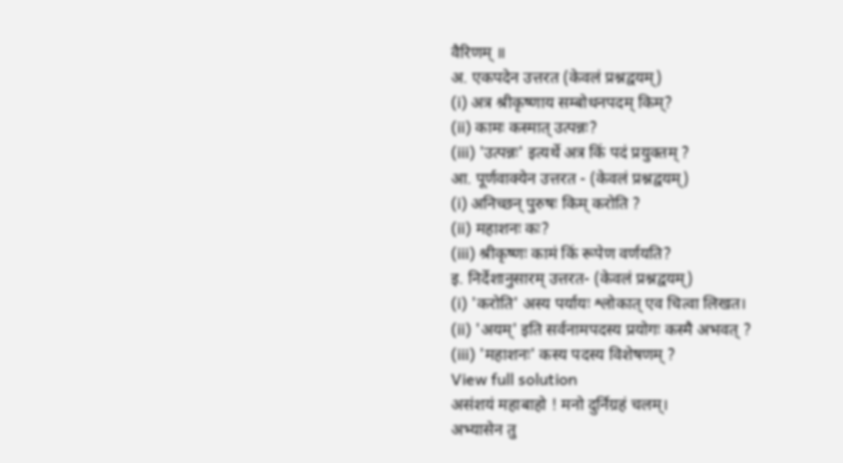वैरिणम् ॥
अ. एकपदेन उत्तरत (केवलं प्रश्नद्वयम्)
(i) अत्र श्रीकृष्णाय सम्बोधनपदम् किम्?
(ii) कामः कस्मात् उत्पन्नः?
(iii) 'उत्पन्नः' इत्यर्थे अत्र किं पदं प्रयुक्तम् ?
आ. पूर्णवाक्येन उत्तरत - (केवलं प्रश्नद्वयम्)
(i) अनिच्छन् पुरुषः किम् करोति ?
(ii) महाशनः कः?
(iii) श्रीकृष्णः कामं किं रूपेण वर्णयति?
इ. निर्देशानुसारम् उत्तरत- (केवलं प्रश्नद्वयम्)
(i) 'करोति' अस्य पर्यायः श्लोकात् एव चित्वा लिखत।
(ii) 'अयम्' इति सर्वनामपदस्य प्रयोगः कस्मै अभवत् ?
(iii) 'महाशनः' कस्य पदस्य विशेषणम् ?
View full solution
असंशयं महाबाहो ! मनो दुर्निग्रहं चलम्।
अभ्यासेन तु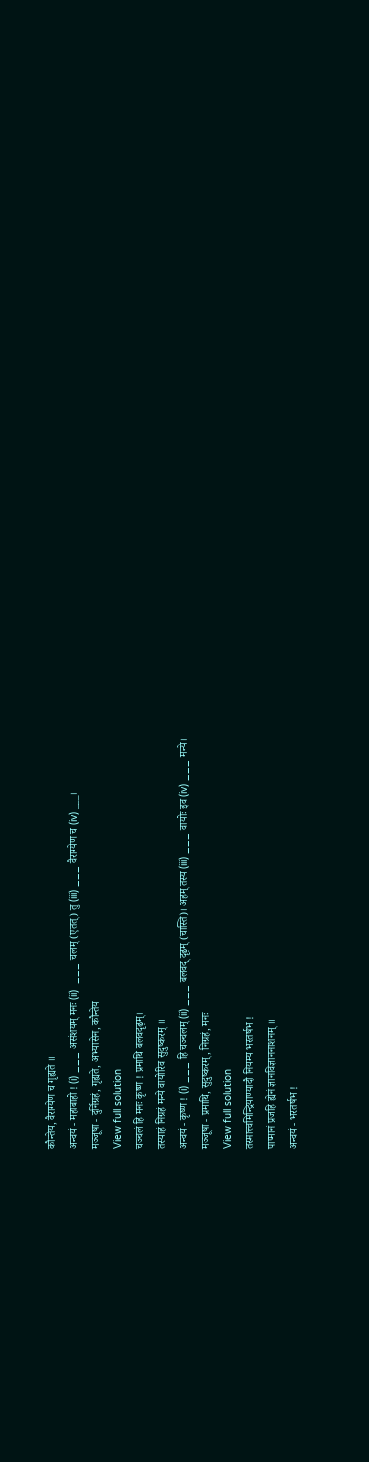कौन्तेय, वैराग्येण च गृह्यते ॥
अन्वयं - महाबाहो ! (i) ___ असंशयम् मनः (ii)  ___ चलम् (एतत्) तु (iii) ___ वैराग्येण च (iv) ___।
मञ्जूषा - दुर्निग्रहं, गृह्यते, अभ्यासेन, कौन्तेय
View full solution
चञ्चलं हि मनः कृष्ण ! प्रमाथि बलवदृढ़म्।
तस्याहं निग्रहं मन्ये वायोरिव सुदुष्करम् ॥
अन्वयं - कृष्ण ! (i) ___ हि चञ्चलम् (ii) ___ बलवद् दृढ़म् (चास्ति)। अहम् तस्य (iii) ___ वायोः इव (iv) ___ मन्ये।
मञ्जूषा - प्रमाथि, सुदुष्करम्, निग्रहं, मनः
View full solution
तस्मात्त्वमिन्द्रियाण्यादौ नियम्य भरतर्षभ !
पाप्मानं प्रजहि ह्येनं ज्ञानविज्ञाननाशनम् ॥
अन्वयं - भरतर्षभ !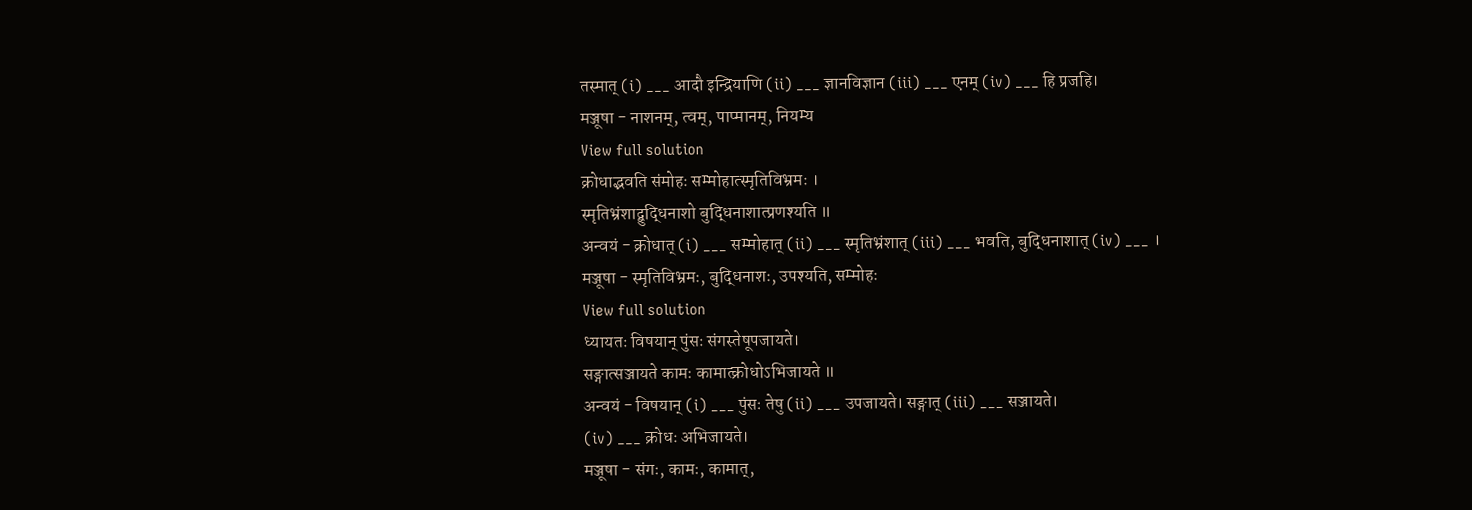तस्मात् (i) ___ आदौ इन्द्रियाणि (ii) ___ ज्ञानविज्ञान (iii) ___ एनम् (iv) ___ हि प्रजहि।
मञ्जूषा - नाशनम्, त्वम्, पाप्मानम्, नियम्य
View full solution
क्रोधाद्भवति संमोहः सम्मोहात्स्मृतिविभ्रमः ।
स्मृतिभ्रंशाद्बुद्धिनाशो बुद्धिनाशात्प्रणश्यति ॥
अन्वयं - क्रोधात् (i) ___ सम्मोहात् (ii) ___ स्मृतिभ्रंशात् (iii) ___ भवति, बुद्धिनाशात् (iv) ___ ।
मञ्जूषा - स्मृतिविभ्रमः, बुद्धिनाशः, उपश्यति, सम्मोहः
View full solution
ध्यायतः विषयान् पुंसः संगस्तेषूपजायते।
सङ्गात्सञ्जायते कामः कामात्क्रोधोऽभिजायते ॥
अन्वयं - विषयान् (i) ___ पुंसः तेषु (ii) ___ उपजायते। सङ्गात् (iii) ___ सञ्जायते।
(iv) ___ क्रोधः अभिजायते।
मञ्जूषा - संगः, कामः, कामात्,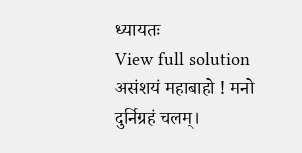ध्यायतः
View full solution
असंशयं महाबाहो ! मनो दुर्निग्रहं चलम्।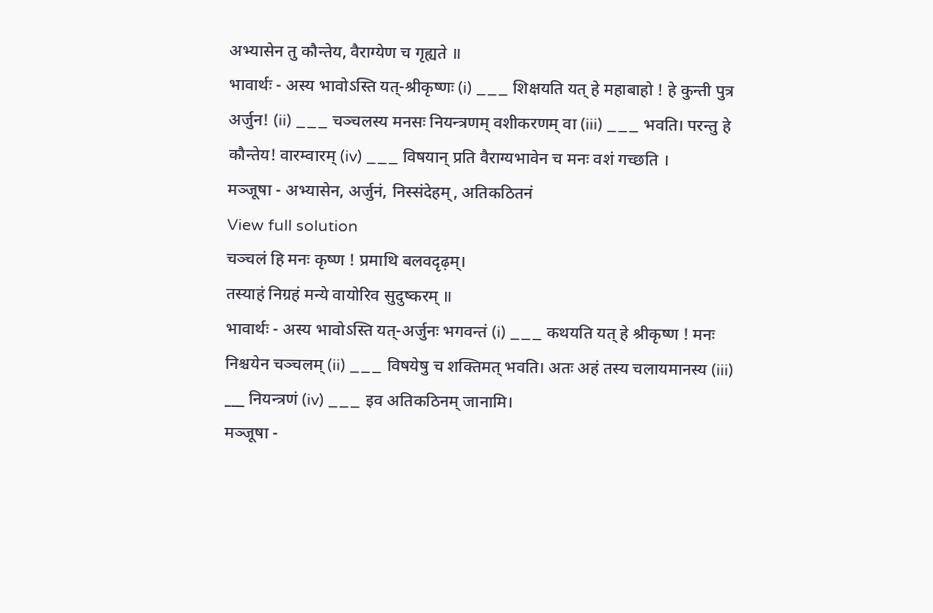अभ्यासेन तु कौन्तेय, वैराग्येण च गृह्यते ॥
भावार्थः - अस्य भावोऽस्ति यत्-श्रीकृष्णः (i) ___ शिक्षयति यत् हे महाबाहो ! हे कुन्ती पुत्र अर्जुन! (ii) ___ चञ्चलस्य मनसः नियन्त्रणम् वशीकरणम् वा (iii) ___ भवति। परन्तु हे कौन्तेय! वारम्वारम् (iv) ___ विषयान् प्रति वैराग्यभावेन च मनः वशं गच्छति ।
मञ्जूषा - अभ्यासेन, अर्जुनं, निस्संदेहम्, अतिकठितनं
View full solution
चञ्चलं हि मनः कृष्ण ! प्रमाथि बलवदृढ़म्।
तस्याहं निग्रहं मन्ये वायोरिव सुदुष्करम् ॥
भावार्थः - अस्य भावोऽस्ति यत्-अर्जुनः भगवन्तं (i) ___ कथयति यत् हे श्रीकृष्ण ! मनः निश्चयेन चञ्चलम् (ii) ___ विषयेषु च शक्तिमत् भवति। अतः अहं तस्य चलायमानस्य (iii) ___ नियन्त्रणं (iv) ___ इव अतिकठिनम् जानामि।
मञ्जूषा -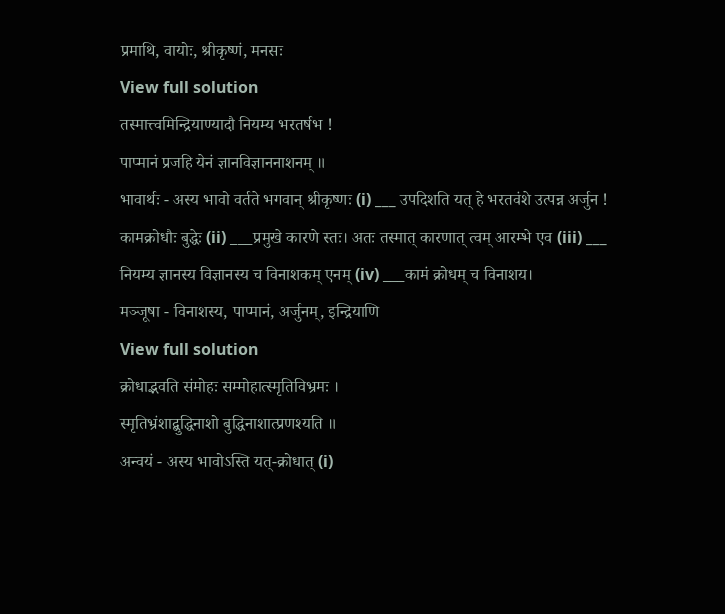प्रमाथि, वायोः, श्रीकृष्णं, मनसः
View full solution
तस्मात्त्वमिन्द्रियाण्यादौ नियम्य भरतर्षभ !
पाप्मानं प्रजहि येनं ज्ञानविज्ञाननाशनम् ॥
भावार्थः - अस्य भावो वर्तते भगवान् श्रीकृष्णः (i) ___ उपदिशति यत् हे भरतवंशे उत्पन्न अर्जुन ! कामक्रोधौः बुद्धेः (ii) ___प्रमुखे कारणे स्तः। अतः तस्मात् कारणात् त्वम् आरम्भे एव (iii) ___ नियम्य ज्ञानस्य विज्ञानस्य च विनाशकम् एनम् (iv) ___कामं क्रोधम् च विनाशय।
मञ्जूषा - विनाशस्य, पाप्मानं, अर्जुनम्, इन्द्रियाणि
View full solution
क्रोधाद्भवति संमोहः सम्मोहात्स्मृतिविभ्रमः ।
स्मृतिभ्रंशाद्बुद्धिनाशो बुद्धिनाशात्प्रणश्यति ॥
अन्वयं - अस्य भावोऽस्ति यत्-क्रोधात् (i)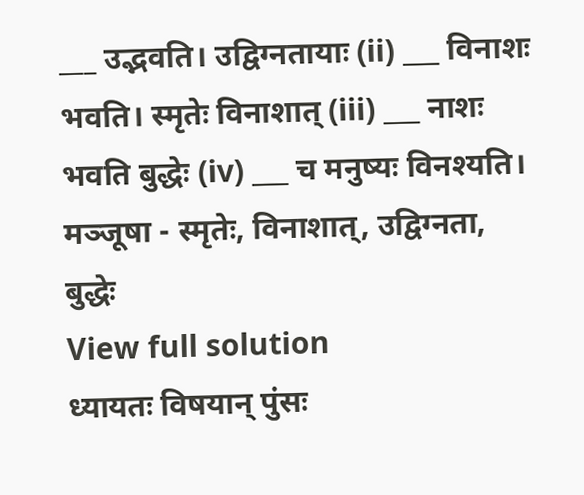___ उद्भवति। उद्विग्नतायाः (ii) ___ विनाशः भवति। स्मृतेः विनाशात् (iii) ___ नाशः भवति बुद्धेः (iv) ___ च मनुष्यः विनश्यति।
मञ्जूषा - स्मृतेः, विनाशात्, उद्विग्नता, बुद्धेः
View full solution
ध्यायतः विषयान् पुंसः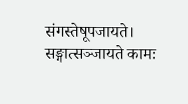संगस्तेषूपजायते।
सङ्गात्सञ्जायते कामः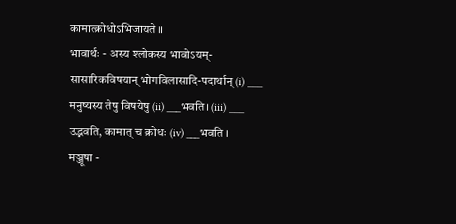कामात्क्रोधोऽभिजायते ॥
भावार्थः - अस्य श्लोकस्य भावोऽयम्-सासारिकविषयान् भोगविलासादि-पदार्थान् (i) ___ मनुष्यस्य तेषु विषयेषु (ii) ___भवति। (iii) ___ उद्भवति, कामात् च क्रोधः (iv) ___भवति ।
मञ्जूषा -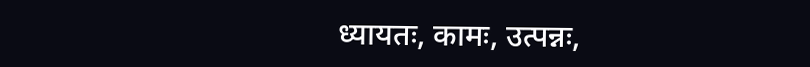ध्यायतः, कामः, उत्पन्नः,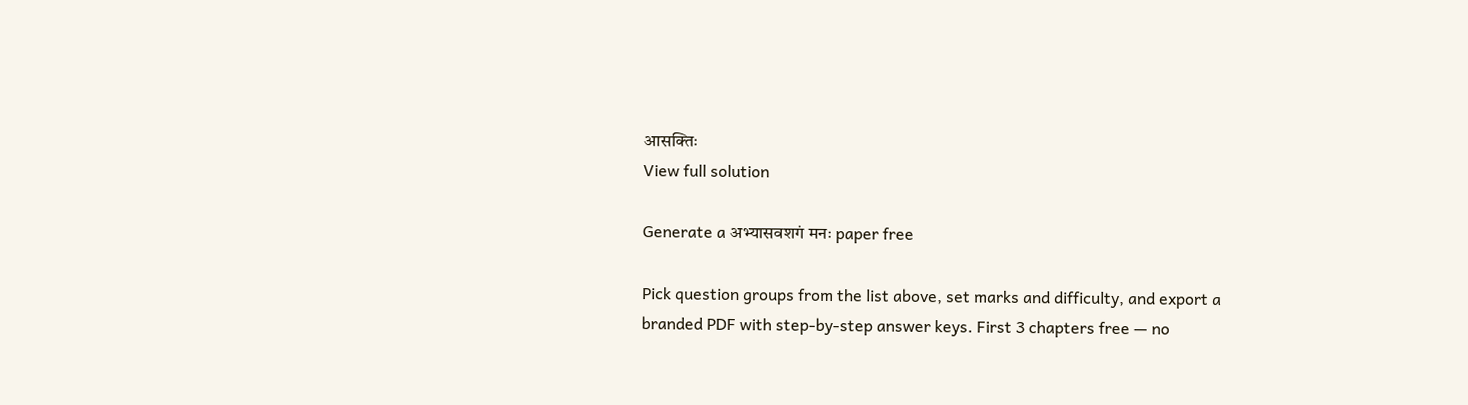आसक्तिः
View full solution

Generate a अभ्यासवशगं मनः paper free

Pick question groups from the list above, set marks and difficulty, and export a branded PDF with step-by-step answer keys. First 3 chapters free — no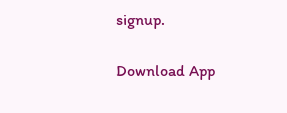signup.

Download App